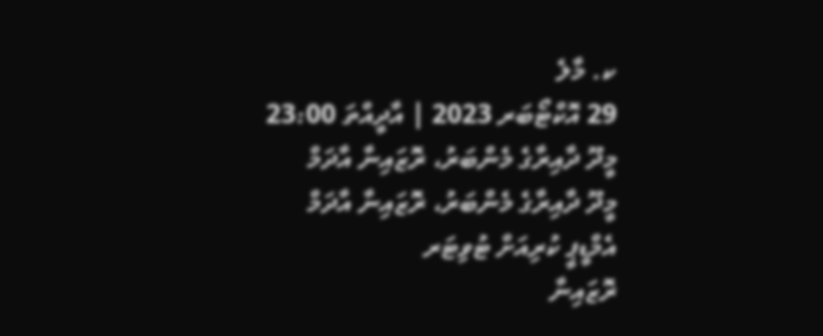ކ. މާލެ
29 އޮކްޓޯބަރ 2023 | އާދީއްތަ 23:00
މީދޫ ދާއިރާގެ މެންބަރު، ރޮޒައިނާ އާދަމް
މީދޫ ދާއިރާގެ މެންބަރު، ރޮޒައިނާ އާދަމް
އެމްޑީޕީ ކުރިއަށް ޓުވިޓަރ
ރޮޒައިނާ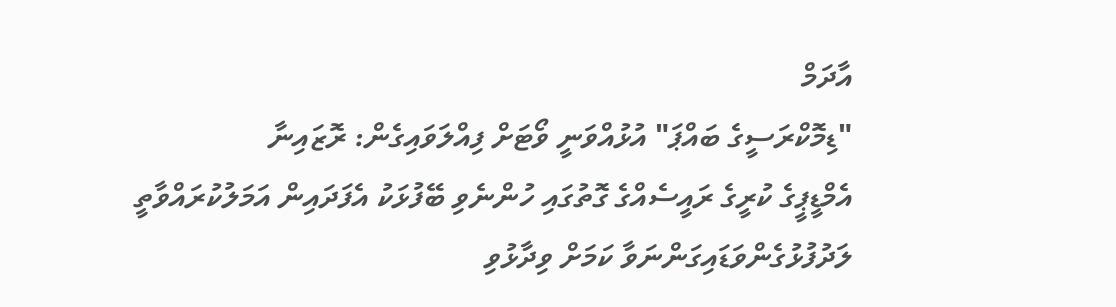އާދަމް
"ޑިމޮކްރަސީގެ ބައްޕަ" އުޅުއްވަނީ ވޯޓަށް ފިއްލަވައިގެން: ރޮޒައިނާ
އެމްޑީޕީގެ ކުރީގެ ރައީސެއްގެ ގޮތުގައި ހުންނެވި ބޭފުޅަކު އެފަދައިން އަމަލުކުރައްވާތީ ލަދުފުޅުގެންވަޑައިގަންނަވާ ކަމަށް ވިދާޅުވި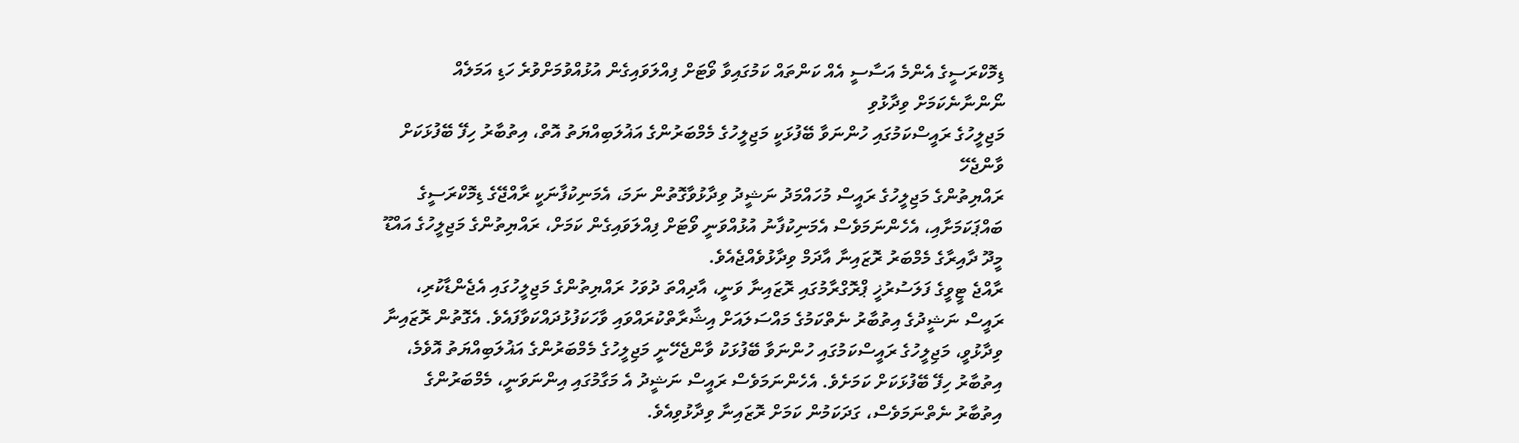ޑިމޮކްރަސީގެ އެންމެ އަސާސީ އެއް ކަންތައް ކަމުގައިވާ ވޯޓަށް ފިއްލަވައިގެން އުޅުއްވުމަށްވުރެ ހަޑި އަމަލެއް ނޯންނާނެކަމަށް ވިދާޅުވި
މަޖިލީހުގެ ރައީސްކަމުގައި ހުންނަވާ ބޭފުޅަކީ މަޖިލީހުގެ މެމްބަރުންގެ އަޣުލަބިއްޔަތު އޮތް، އިތުބާރު ހިފޭ ބޭފުޅަކަށް ވާންޖެހޭ
ރައްޔިތުންގެ މަޖިލީހުގެ ރައީސް މުހައްމަދު ނަޝީދު ވިދާޅުވާގޮތުން ނަމަ، އެމަނިކުފާނަކީ ރާއްޖޭގެ ޑިމޮކްރަސީގެ ބައްޕަކަމަށާއި، އެހެންނަމަވެސް އެމަނިކުފާނު އުޅުއްވަނީ ވޯޓަށް ފިއްލަވައިގެން ކަމަށް، ރައްޔިތުންގެ މަޖިލީހުގެ އައްޑޫ މީދޫ ދާއިރާގެ މެމްބަރު ރޮޒައިނާ އާދަމް ވިދާޅުވެއްޖެއެވެ.
ރާއްޖެ ޓީވީގެ ފަލަސުރުޚީ ޕްރޮގްރާމުގައި ރޮޒައިނާ ވަނީ، އާދިއްތަ ދުވަހު ރައްޔިތުންގެ މަޖިލީހުގައި އެޖެންޑާކުރި، ރައީސް ނަޝީދުގެ އިތުބާރު ނެތްކަމުގެ މައްސަލައަށް އިޝާރާތްކުރައްވައި ވާހަކަފުޅުދައްކަވާފައެވެ. އެގޮތުން ރޮޒައިނާ ވިދާޅުވީ، މަޖިލީހުގެ ރައީސްކަމުގައި ހުންނަވާ ބޭފުޅަކު ވާންޖެހޭނީ މަޖިލީހުގެ މެމްބަރުންގެ އަޣުލަބިއްޔަތު އޮވެމެ، އިތުބާރު ހިފޭ ބޭފުޅަކަށް ކަމަށެވެ. އެހެންނަމަވެސް ރައީސް ނަޝީދު އެ މަގާމުގައި އިންނަވަނީ، މެމްބަރުންގެ އިތުބާރު ނެތްނަމަވެސް، ގަދަކަމުން ކަމަށް ރޮޒައިނާ ވިދާޅުވިއެވެ.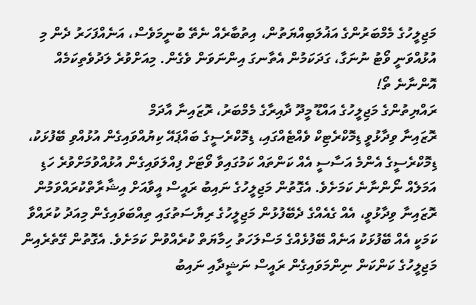މަޖިލީހުގެ މެމްބަރުންގެ އަޣުލަބިއްޔަތުން، އިތުބާރެއް ނެތޭ ބުނީމަވެސް، އަނެއްފަހަރު ދެން މި އުޅުއްވަނީ ވޯޓު ނުނަގާ، ގަދަކަމުން އެތާނގަ އިންނަވަން ވެގެން. މިއަށްވުރެ ލަދުވެތިކަމެއް އޮންނާނެ ތޯ!
ރައްޔިތުންގެ މަޖިލީހުގެ އައްޑޫ މީދޫ ދާއިރާގެ މެމްބަރު، ރޮޒައިނާ އާދަމް
ރޮޒައިނާ ވިދާޅުވީ ޑިމޮކްރެޓިކް ވެއްޓެއްގައި، ޑިމޮކްރެސީގެ ބައްޕައޭ ކިޔުއްވައިގެން އުޅުއްވި ބޭފުޅަކު، ޑިމޮކްރެސީގެ އެންމެ އަސާސީ އެއް ކަންތައް ކަމުގައިވާ ވޯޓަށް ފިއްލަވައިގެން އުޅުއްވުމަށްވުރެ ހަޑި އަމަލެއް ނޯންނާނެ ކަމަށެވެ. އެގޮތުން މަޖިލީހުގެ ނައިބު ރައީސް އީވާއަށް އިޝާރާތްކުރައްވަމުން ރޮޒައިނާ ވިދާޅުވީ، އެއް ގެއެއްގެ ދެބޭފުޅުން މަޖިލީހުގެ ރިޔާސަތުގައި ތިއްބަވައިގެން މިއަދު ކުރައްވާ ކަމަކީ އެއް ބޭފުޅަކު އަނެއް ބޭފުޅެއްގެ މަސްލަހަތު ހިމާޔަތް ކުރެއްވުން ކަމަށެވެ. އެގޮތުން ގޭތެރެއިން މަޖިލީހުގެ ކަންކަން ނިންމަވައިގެން ރައީސް ނަޝީދާއި ނައިބު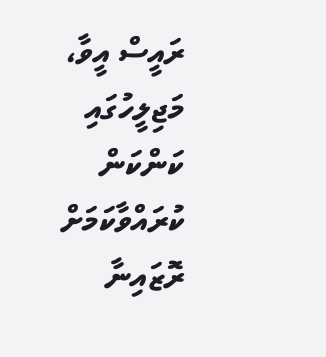ރައީސް އީވާ، މަޖިލީހުގައި ކަންކަން ކުރައްވާކަމަށް ރޮޒައިނާ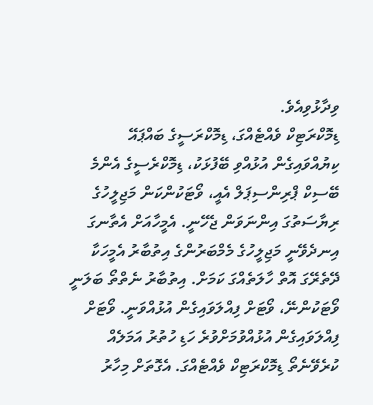ވިދާޅުވިއެވެ.
ޑިމޮކްރަޓިކް ވެއްޓެއްގަ، ޑިމޮކްރަސީގެ ބައްޕައޭ ކިޔުއްވައިގެން އުޅުއްވި ބޭފުޅަކު، ޑިމޮކްރެސީގެ އެންމެ ބޭސިކް ޕްރިންސިޕަލް އެއީ، ވޯޓަކުންކަން މަޖިލީހުގެ ރިޔާސަތުގަ އިންނަވަން ޖެހޭނީ. އެމީހާއަށް އެތާނގަ އިނދެވޭނީ މަޖިލީހުގެ މެމްބަރުންގެ އިތުބާރު އެމީހަކާ ދޭތެރޭގަ އޮތް ހާލަތެއްގަ ކަމަށް. އިތުބާރު ނެތްތޯ ބަލަނީ ވޯޓަކުންނޭ، ވޯޓަށް ފިއްލަވައިގެން އުޅުއްވަނީ. ވޯޓަށް ފިއްލަވައިގެން އުޅުއްވުމަށްވުރެ ހަޑި ހުތުރު އަމަލެއް ކުރެވޭނެތޯ ޑިމޮކްރަޓިކް ވެއްޓެއްގަ. އެގޮތަށް މިހާރު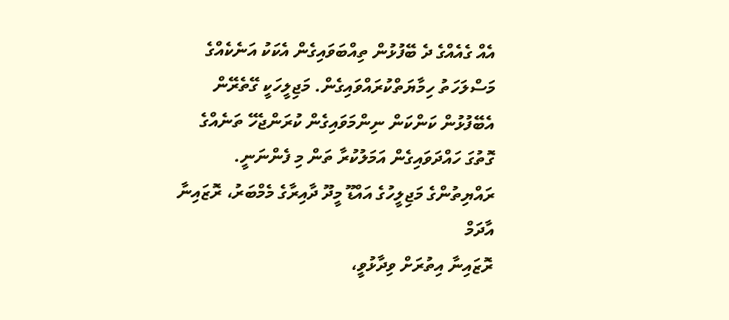އެއް ގެއެއްގެ ދެ ބޭފުޅުން ތިއްބަވައިގެން އެކަކު އަނެކެއްގެ މަސްލަހަތު ހިމާޔަތްކުރައްވައިގެން. މަޖިލީހަކީ ގޭތެރޭން އެބޭފުޅުން ކަންކަން ނިންމަވައިގެން ކުރަންޖެހޭ ތަނެއްގެ ގޮތުގަ ހައްދަވައިގެން އަމަލުކުރާ ތަން މި ފެންނަނީ.
ރައްޔިތުންގެ މަޖިލީހުގެ އައްޑޫ މީދޫ ދާއިރާގެ މެމްބަރު، ރޮޒައިނާ އާދަމް
ރޮޒައިނާ އިތުރަށް ވިދާޅުވީ،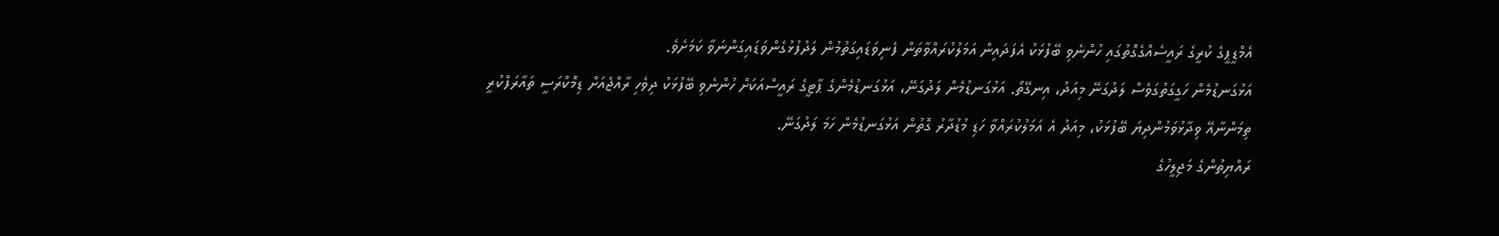އެމްޑީޕީގެ ކުރީގެ ރައީސެއްގެގޮތުގައި ހުންނެވި ބޭފުޅަކު އެފަދައިން އަމަލުކުރައްވާތަން ފެނިވަޑައިގަތުމުން ލަދުފުޅުގެންވަޑައިގަންނަވާ ކަމަށެވެ.
އަޅުގަނޑުމެން ހަގީގަތުގަވެސް ލަދުގަނޭ މިއަދު، އިނގޭތޯ. އަޅުގަނޑުމެން ލަދުގަނޭ، އަޅުގަނޑުމެންގެ ޕާޓީގެ ރައީސްއަކަށް ހުންނެވި ބޭފުޅަކު ދިވެހި ރާއްޖެއަށް ޑިމޮކްރަސީ ތައާރަފްކުރީ ތިމަންނާއޭ ވިދާޅުވަމުންދިޔަ ބޭފުޅަކު، މިއަދު އެ އަމަލުކުރައްވާ ހަޑި މުޑުދާރު ގޮތުން އަޅުގަނޑުމެން ހަމަ ލަދުގަނޭ.
ރައްޔިތުންގެ މަޖިލީހުގެ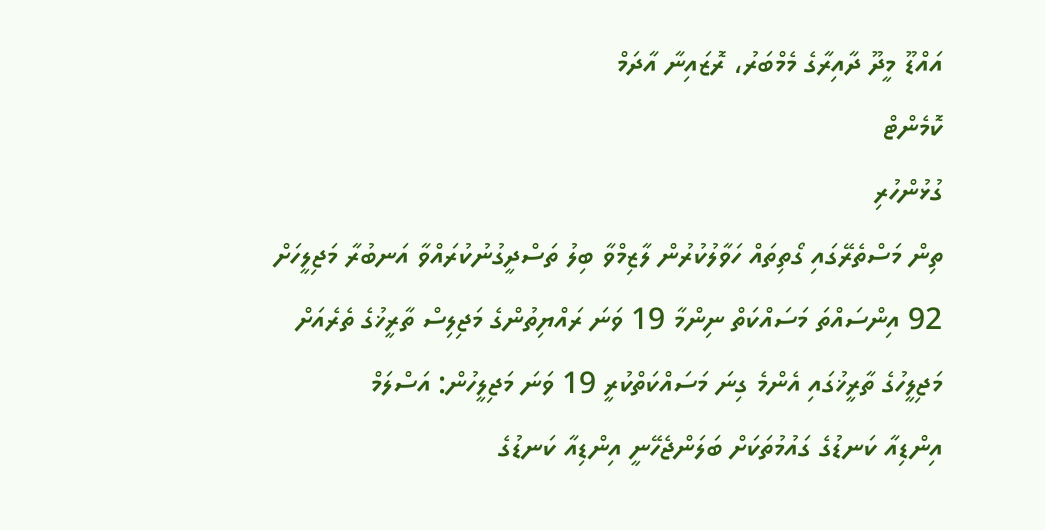އައްޑޫ މީދޫ ދާއިރާގެ މެމްބަރު، ރޮޒައިނާ އާދަމް
ކޮމެންޓް
ގުޅުންހުރި
ތިން މަސްތެރޭގައި ގޯތިތައް ހަވާލުކުރުން ލާޒިމްވާ ބިލު ތަސްދީގުނުކުރައްވާ އަނބުރާ މަޖިލީހަށް
92 އިންސައްތަ މަސައްކަތް ނިންމާ 19 ވަނަ ރައްޔިތުންގެ މަޖިލިސް ތާރީޚުގެ ތެރެއަށް
މަޖިލީހުގެ ތާރީޚުގައި އެންމެ ގިނަ މަސައްކަތްކުރީ 19 ވަނަ މަޖިލީހުން: އަސްލަމް
އިންޑިއާ ކަނޑުގެ ގައުމުތަކަށް ބަލަންޖެހޭނީ އިންޑިއާ ކަނޑުގެ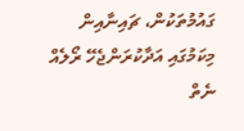ގައުމުތަކުން، ޗައިނާއިން މިކަމުގައި އަދާކުރަންޖެހޭ ރޯލެއް ނެތް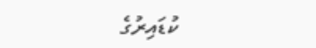ކުޑައިރުގެ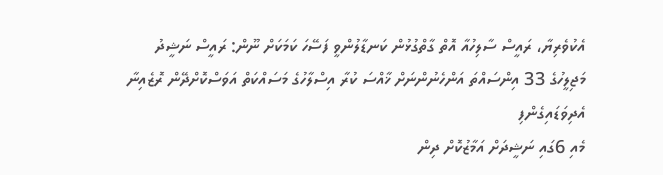އެކުވެރިޔާ، ރައީސް ސާލިހުއާ އޮތް ގާތްގުޅުން ކަނޑާލުންވީ ފަސޭހަ ކަމަކަށް ނޫން: ރައީސް ނަޝީދު
މަޖިލީހުގެ 33 އިންސައްތަ އަންހެނުންނަށް ޚާއްސަ ކުރާ އިސްލާހުގެ މަސައްކަތް އަވަސްކޮށްދޭން ރޮޒެއިނާ އެދިވަޑައިގެންފި
މެއި 6ގައި ނަޝީދަށް އަމާޒުކޮށް ދިން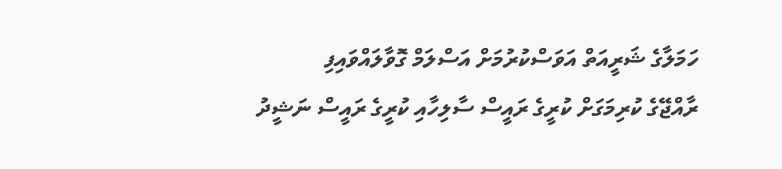ހަމަލާގެ ޝަރީއަތް އަވަސްކުރުމަށް އަސްލަމް ގޮވާލައްވައިފި
ރާއްޖޭގެ ކުރިމަގަށް ކުރީގެ ރައީސް ސާލިހާއި ކުރީގެ ރައީސް ނަޝީދު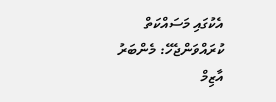އެކުގައި މަސައްކަތް ކުރައްވަންޖެހޭ: މެންބަރު އާޒިމް